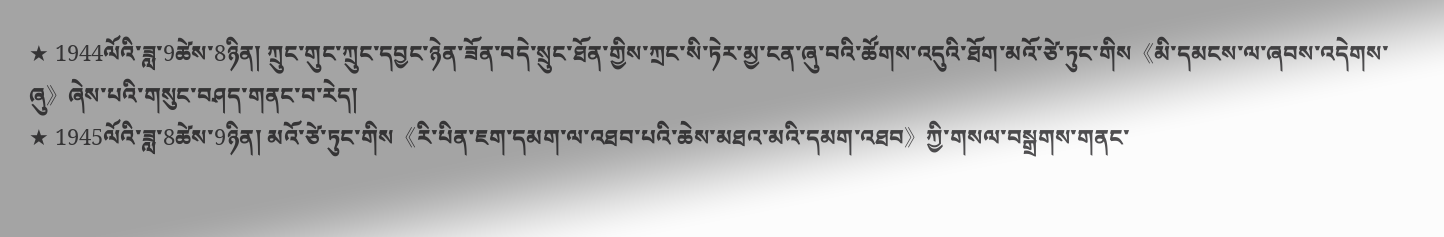★ 1944ལོའི་ཟླ་9ཚེས་8ཉིན། ཀྲུང་གུང་ཀྲུང་དབྱང་ཉེན་ཟོན་བདེ་སྲུང་ཐོན་གྱིས་ཀྲང་སི་ཏེར་མྱ་ངན་ཞུ་བའི་ཚོགས་འདུའི་ཐོག་མའོ་ཙེ་ཏུང་གིས《མི་དམངས་ལ་ཞབས་འདེགས་ཞུ》ཞེས་པའི་གསུང་བཤད་གནང་བ་རེད།
★ 1945ལོའི་ཟླ་8ཚེས་9ཉིན། མའོ་ཙེ་ཏུང་གིས《རི་པིན་ཇག་དམག་ལ་འཐབ་པའི་ཆེས་མཐའ་མའི་དམག་འཐབ》ཀྱི་གསལ་བསྒྲགས་གནང་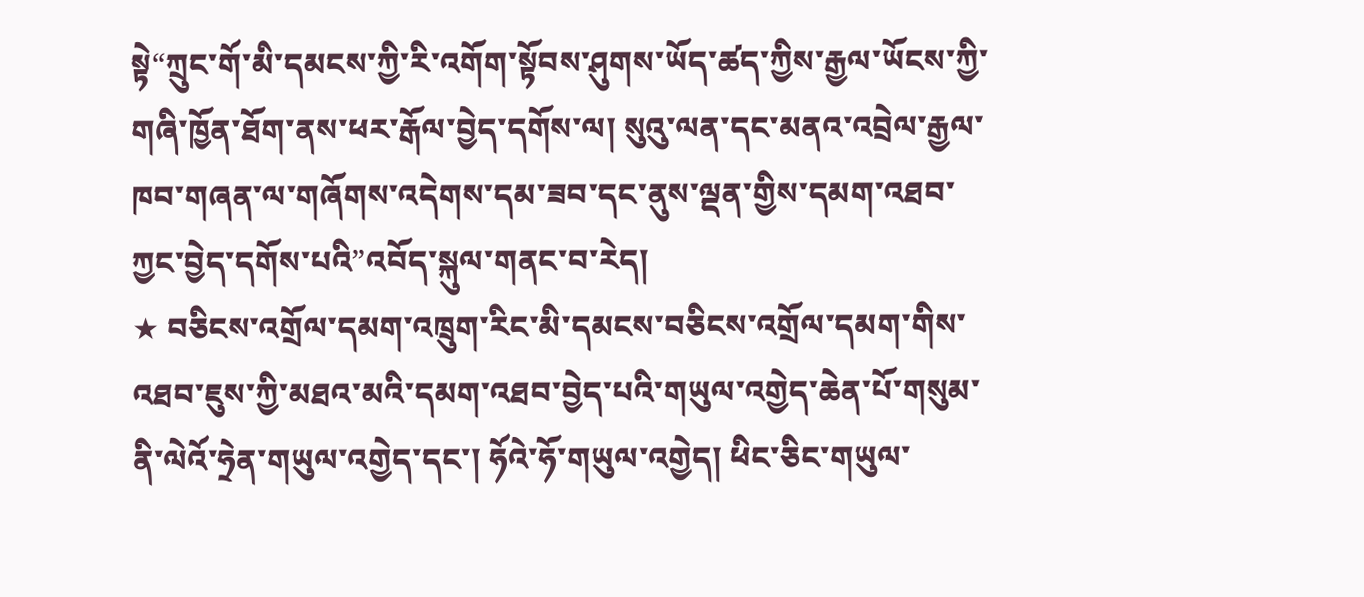སྟེ“ཀྲུང་གོ་མི་དམངས་ཀྱི་རི་འགོག་སྟོབས་ཤུགས་ཡོད་ཚད་ཀྱིས་རྒྱལ་ཡོངས་ཀྱི་གཞི་ཁྱོན་ཐོག་ནས་ཕར་རྒོལ་བྱེད་དགོས་ལ། སུའུ་ལན་དང་མནའ་འབྲེལ་རྒྱལ་ཁབ་གཞན་ལ་གཞོགས་འདེགས་དམ་ཟབ་དང་ནུས་ལྡན་གྱིས་དམག་འཐབ་ཀྱང་བྱེད་དགོས་པའི”འབོད་སྐུལ་གནང་བ་རེད།
★ བཅིངས་འགྲོལ་དམག་འཁྲུག་རིང་མི་དམངས་བཅིངས་འགྲོལ་དམག་གིས་འཐབ་ཇུས་ཀྱི་མཐའ་མའི་དམག་འཐབ་བྱེད་པའི་གཡུལ་འགྱེད་ཆེན་པོ་གསུམ་ནི་ལེའོ་ཧྲེན་གཡུལ་འགྱེད་དང་། ཧོའེ་ཧོ་གཡུལ་འགྱེད། ཕིང་ཅིང་གཡུལ་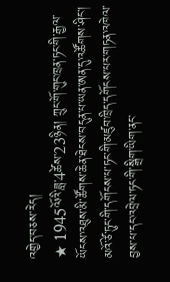འགྱེད་བཅས་རེད།
★ 1945ལོའི་ཟླ་4ཚེས་23ཉིན། ཀྲུང་གོ་གུང་ཁྲན་ཏང་གི་རྒྱལ་ཡོངས་འཐུས་མི་ཚོགས་ཆེན་ཐེངས་བདུན་པ་ཡན་ཨན་དུ་འཚོགས་ཤིང་། མའོ་ཙེ་ཏུང་གི་དགོངས་པ་ཏང་གི་མཛུབ་ཁྲིད་དགོངས་པར་གཏན་འཁེལ་བྱས་པ་དང་འབྲེལ་ཏང་གི་སྒྲིག་ཡིག་ནང་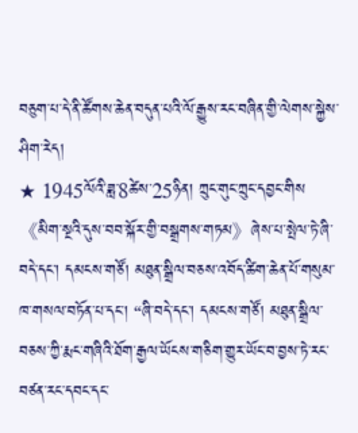བཅུག་པ་དེ་ནི་ཚོགས་ཆེན་བདུན་པའི་ལོ་རྒྱུས་རང་བཞིན་གྱི་ལེགས་སྐྱེས་ཤིག་རེད།
★ 1945ལོའི་ཟླ་8ཚེས་25ཉིན། ཀྲུང་གུང་ཀྲུང་དབྱང་གིས《མིག་སྔའི་དུས་བབ་སྐོར་གྱི་བསྒྲགས་གཏམ》ཞེས་པ་སྤེལ་ཏེ་ཞི་བདེ་དང་། དམངས་གཙོ། མཐུན་སྒྲིལ་བཅས་འབོད་ཚིག་ཆེན་པོ་གསུམ་ཁ་གསལ་བཏོན་པ་དང་། “ཞི་བདེ་དང་། དམངས་གཙོ། མཐུན་སྒྲིལ་བཅས་ཀྱི་རྨང་གཞིའི་ཐོག་རྒྱལ་ཡོངས་གཅིག་གྱུར་ཡོང་བ་བྱས་ཏེ་རང་བཙན་རང་དབང་དང་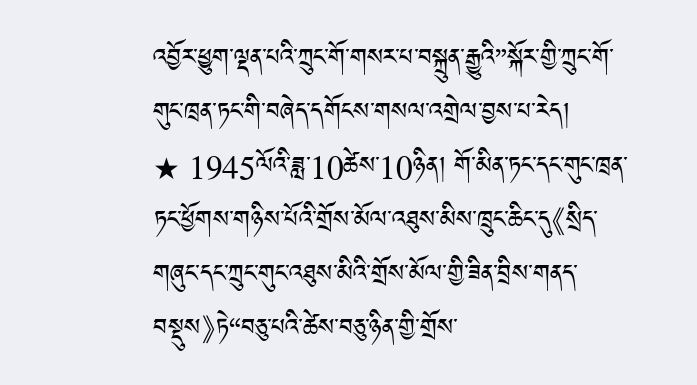འབྱོར་ཕྱུག་ལྡན་པའི་ཀྲུང་གོ་གསར་པ་བསྐྲུན་རྒྱུའི”སྐོར་གྱི་ཀྲུང་གོ་གུང་ཁྲན་ཏང་གི་བཞེད་དགོངས་གསལ་འགྲེལ་བྱས་པ་རེད།
★ 1945ལོའི་ཟླ་10ཚེས་10ཉིན། གོ་མིན་ཏང་དང་གུང་ཁྲན་ཏང་ཕྱོགས་གཉིས་པོའི་གྲོས་མོལ་འཐུས་མིས་ཁྲུང་ཆིང་དུ《སྲིད་གཞུང་དང་ཀྲུང་གུང་འཐུས་མིའི་གྲོས་མོལ་གྱི་ཟིན་བྲིས་གནད་བསྡུས》ཏེ“བཅུ་པའི་ཚེས་བཅུ་ཉིན་གྱི་གྲོས་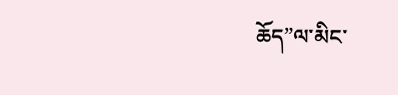ཆོད”ལ་མིང་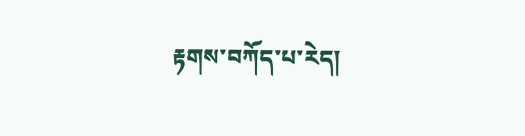རྟགས་བཀོད་པ་རེད།